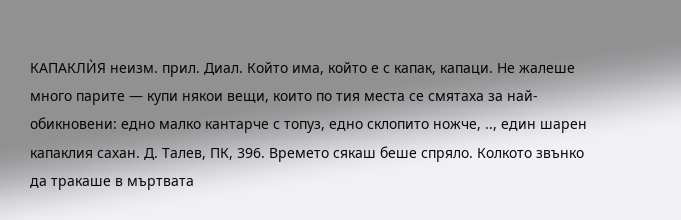КАПАКЛЍЯ неизм. прил. Диал. Който има, който е с капак, капаци. Не жалеше много парите — купи някои вещи, които по тия места се смятаха за най-обикновени: едно малко кантарче с топуз, едно склопито ножче, .., един шарен капаклия сахан. Д. Талев, ПК, 396. Времето сякаш беше спряло. Колкото звънко да тракаше в мъртвата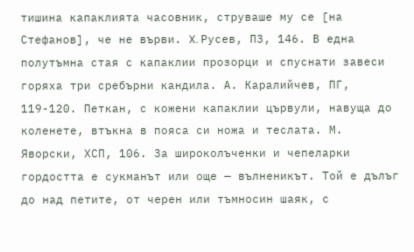тишина капаклията часовник, струваше му се [на Стефанов], че не върви. X. Русев, ПЗ, 146. В една полутъмна стая с капаклии прозорци и спуснати завеси горяха три сребърни кандила. А. Каралийчев, ПГ, 119-120. Петкан, с кожени капаклии цървули, навуща до коленете, втъкна в пояса си ножа и теслата. М. Яворски, ХСП, 106. За широколъченки и чепеларки гордостта е сукманът или още — вълненикът. Той е дълъг до над петите, от черен или тъмносин шаяк, с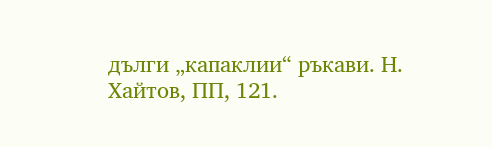дълги „капаклии“ ръкави. Н. Хайтов, ПП, 121.